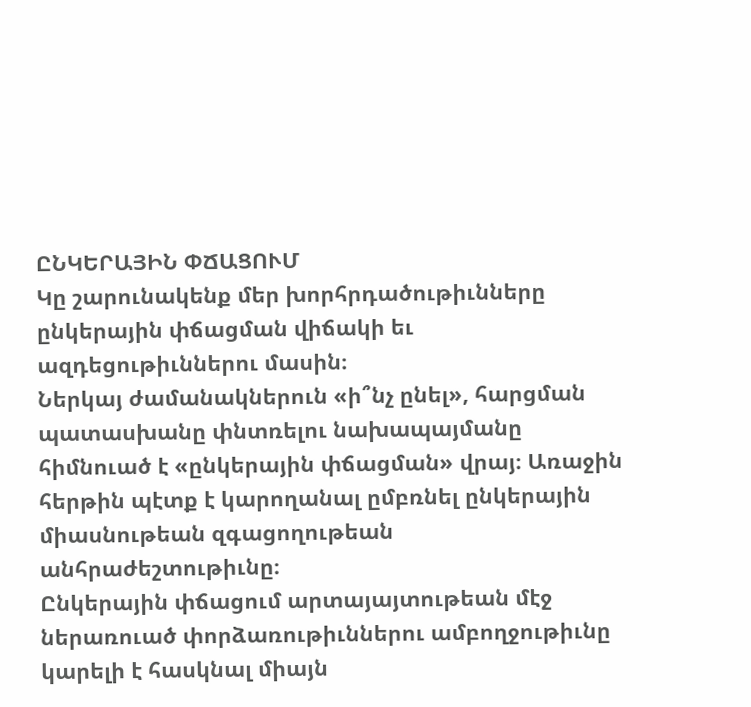ԸՆԿԵՐԱՅԻՆ ՓՃԱՑՈՒՄ
Կը շարունակենք մեր խորհրդածութիւնները ընկերային փճացման վիճակի եւ ազդեցութիւններու մասին։
Ներկայ ժամանակներուն «ի՞նչ ընել», հարցման պատասխանը փնտռելու նախապայմանը հիմնուած է «ընկերային փճացման» վրայ։ Առաջին հերթին պէտք է կարողանալ ըմբռնել ընկերային միասնութեան զգացողութեան անհրաժեշտութիւնը։
Ընկերային փճացում արտայայտութեան մէջ ներառուած փորձառութիւններու ամբողջութիւնը կարելի է հասկնալ միայն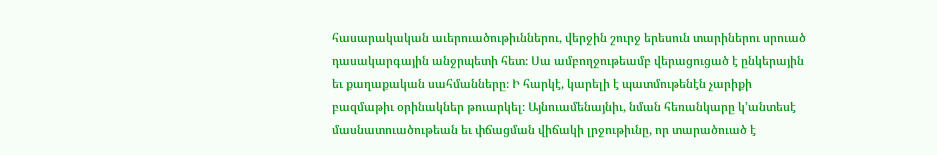հասարակական աւերուածութիւններու, վերջին շուրջ երեսուն տարիներու սրուած դասակարգային անջրպետի հետ։ Սա ամբողջութեամբ վերացուցած է ընկերային եւ քաղաքական սահմանները։ Ի հարկէ, կարելի է պատմութենէն չարիքի բազմաթիւ օրինակներ թուարկել։ Այնուամենայնիւ, նման հեռանկարը կ՚անտեսէ մասնատուածութեան եւ փճացման վիճակի լրջութիւնը, որ տարածուած է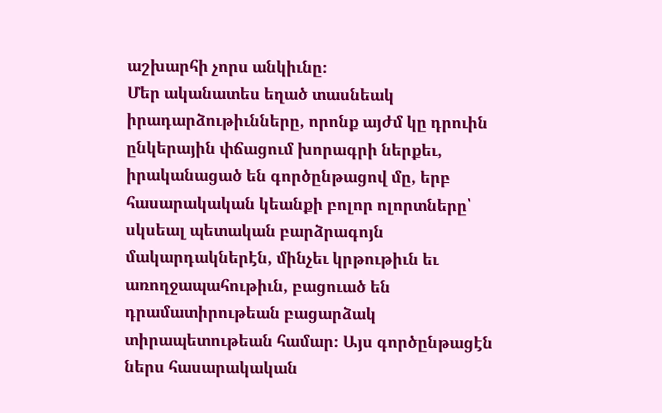աշխարհի չորս անկիւնը։
Մեր ականատես եղած տասնեակ իրադարձութիւնները, որոնք այժմ կը դրուին ընկերային փճացում խորագրի ներքեւ, իրականացած են գործընթացով մը, երբ հասարակական կեանքի բոլոր ոլորտները՝ սկսեալ պետական բարձրագոյն մակարդակներէն, մինչեւ կրթութիւն եւ առողջապահութիւն, բացուած են դրամատիրութեան բացարձակ տիրապետութեան համար։ Այս գործընթացէն ներս հասարակական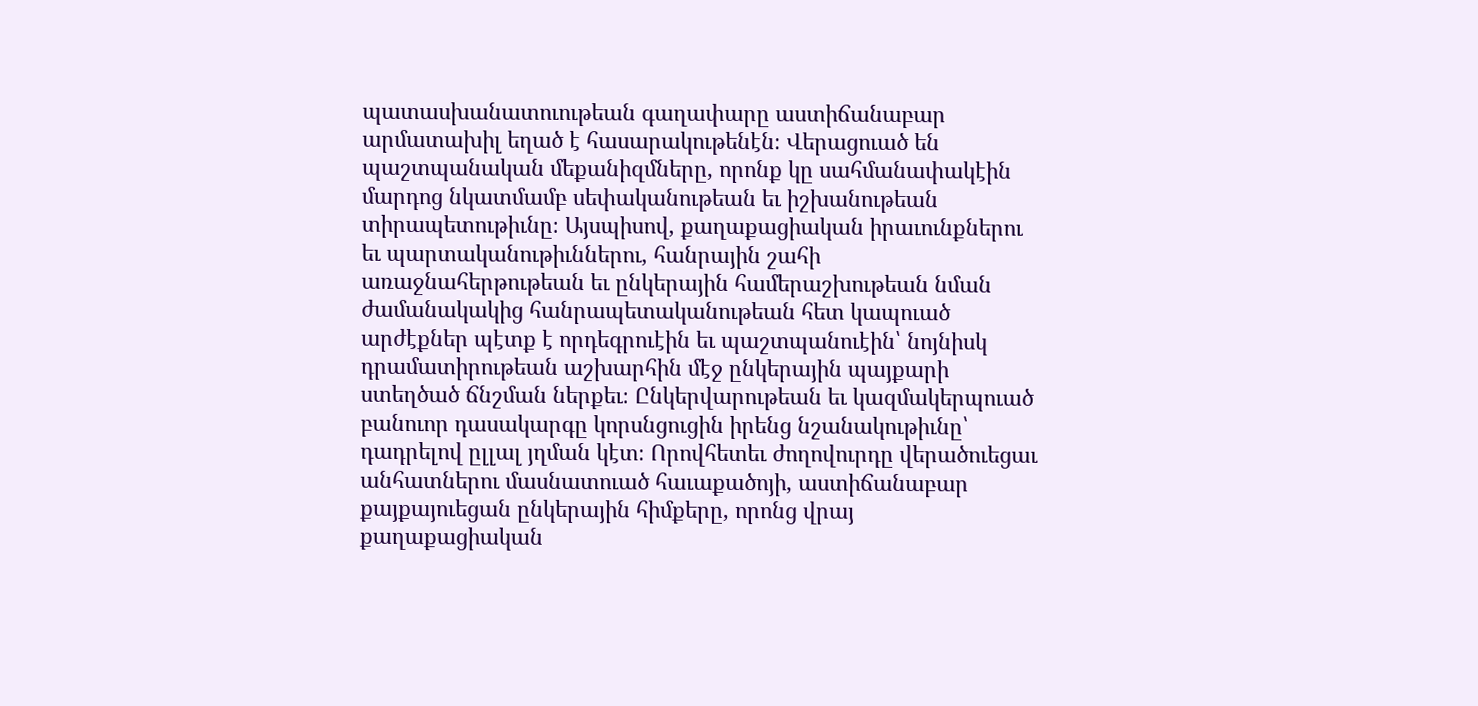պատասխանատուութեան գաղափարը աստիճանաբար արմատախիլ եղած է հասարակութենէն։ Վերացուած են պաշտպանական մեքանիզմները, որոնք կը սահմանափակէին մարդոց նկատմամբ սեփականութեան եւ իշխանութեան տիրապետութիւնը։ Այսպիսով, քաղաքացիական իրաւունքներու եւ պարտականութիւններու, հանրային շահի առաջնահերթութեան եւ ընկերային համերաշխութեան նման ժամանակակից հանրապետականութեան հետ կապուած արժէքներ պէտք է որդեգրուէին եւ պաշտպանուէին՝ նոյնիսկ դրամատիրութեան աշխարհին մէջ ընկերային պայքարի ստեղծած ճնշման ներքեւ։ Ընկերվարութեան եւ կազմակերպուած բանուոր դասակարգը կորսնցուցին իրենց նշանակութիւնը՝ դադրելով ըլլալ յղման կէտ։ Որովհետեւ ժողովուրդը վերածուեցաւ անհատներու մասնատուած հաւաքածոյի, աստիճանաբար քայքայուեցան ընկերային հիմքերը, որոնց վրայ քաղաքացիական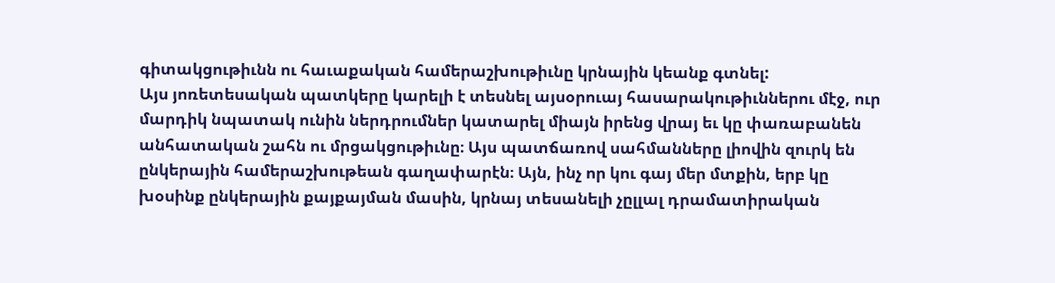գիտակցութիւնն ու հաւաքական համերաշխութիւնը կրնային կեանք գտնել:
Այս յոռետեսական պատկերը կարելի է տեսնել այսօրուայ հասարակութիւններու մէջ, ուր մարդիկ նպատակ ունին ներդրումներ կատարել միայն իրենց վրայ եւ կը փառաբանեն անհատական շահն ու մրցակցութիւնը։ Այս պատճառով սահմանները լիովին զուրկ են ընկերային համերաշխութեան գաղափարէն։ Այն, ինչ որ կու գայ մեր մտքին, երբ կը խօսինք ընկերային քայքայման մասին, կրնայ տեսանելի չըլլալ դրամատիրական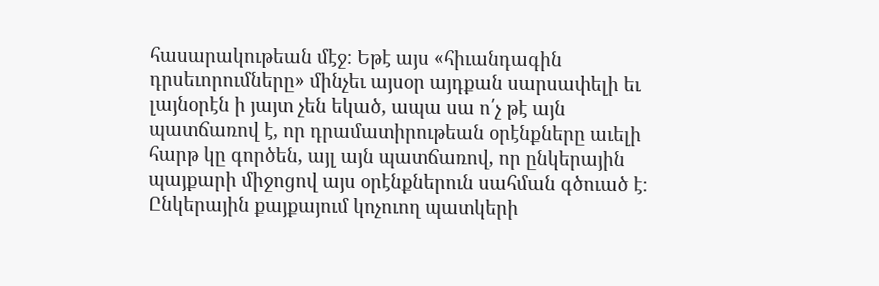հասարակութեան մէջ։ Եթէ այս «հիւանդագին դրսեւորումները» մինչեւ այսօր այդքան սարսափելի եւ լայնօրէն ի յայտ չեն եկած, ապա սա ո՛չ թէ այն պատճառով է, որ դրամատիրութեան օրէնքները աւելի հարթ կը գործեն, այլ այն պատճառով, որ ընկերային պայքարի միջոցով այս օրէնքներուն սահման գծուած է։
Ընկերային քայքայում կոչուող պատկերի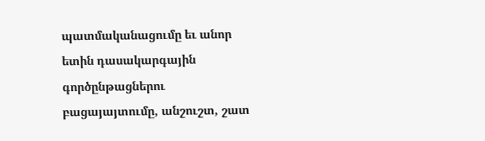պատմականացումը եւ անոր ետին դասակարգային գործընթացներու բացայայտումը, անշուշտ, շատ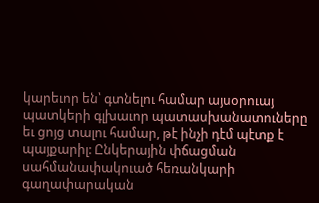կարեւոր են՝ գտնելու համար այսօրուայ պատկերի գլխաւոր պատասխանատուները եւ ցոյց տալու համար, թէ ինչի դէմ պէտք է պայքարիլ: Ընկերային փճացման սահմանափակուած հեռանկարի գաղափարական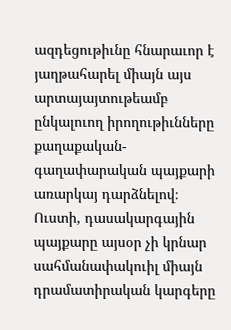ազդեցութիւնը հնարաւոր է յաղթահարել միայն այս արտայայտութեամբ ընկալուող իրողութիւնները քաղաքական-գաղափարական պայքարի առարկայ դարձնելով։
Ուստի, դասակարգային պայքարը այսօր չի կրնար սահմանափակուիլ միայն դրամատիրական կարգերը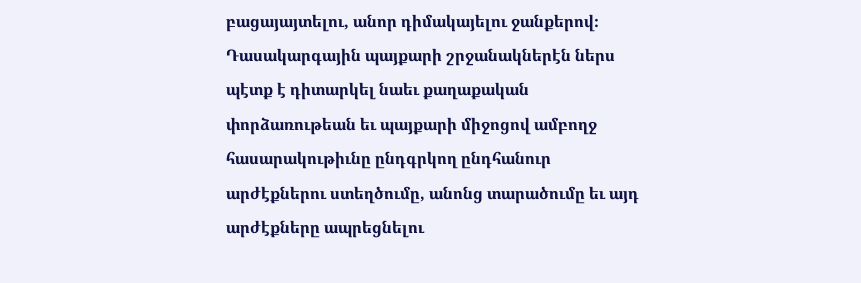բացայայտելու, անոր դիմակայելու ջանքերով։ Դասակարգային պայքարի շրջանակներէն ներս պէտք է դիտարկել նաեւ քաղաքական փորձառութեան եւ պայքարի միջոցով ամբողջ հասարակութիւնը ընդգրկող ընդհանուր արժէքներու ստեղծումը, անոնց տարածումը եւ այդ արժէքները ապրեցնելու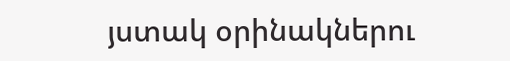յստակ օրինակներու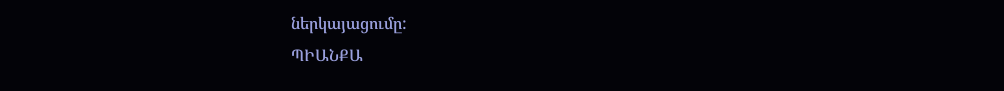ներկայացումը:
ՊԻԱՆՔԱ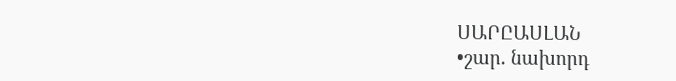ՍԱՐԸԱՍԼԱՆ
•շար. նախորդ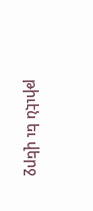թիւէն եւ վերջ